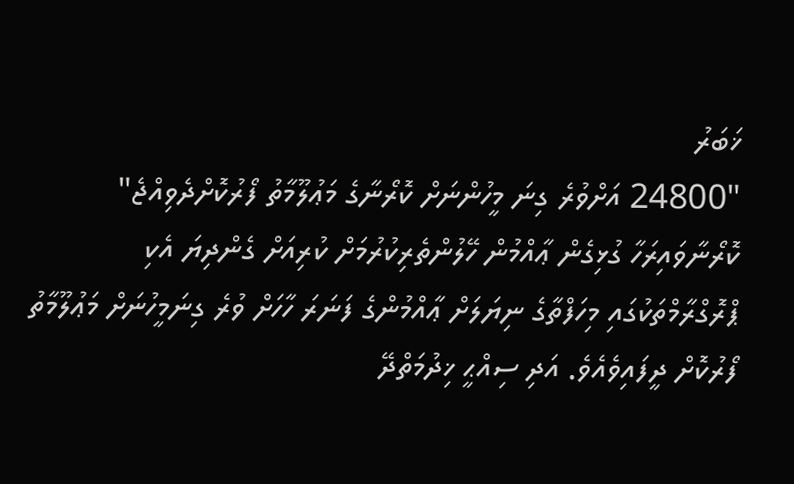ޚަބަރު
"24800 އަށްވުރެ ގިނަ މީހުންނަށް ކޮރޯނާގެ މަޢުލޫމާތު ފޯރުކޮށްދެވިއްޖެ"
ކޮރޯނާވައިރަހާ ގުޅިގެން ޢާއްމުން ހޭލުންތެރިކުރުމަށް ކުރިއަށް ގެންދިޔަ އެކި ޕްރޮގްރާމްތަކުގައި މިހަފްތާގެ ނިޔަލަށް ޢާއްމުންގެ ފަނަރަ ހާހަށް ވުރެ ގިނަމީހުނަށް މަޢުލޫމާތު ފޯރުކޮށް ދީފައިވެއެވެ. އަދި ސިއްޙީ ޚިދުމަތްދޭ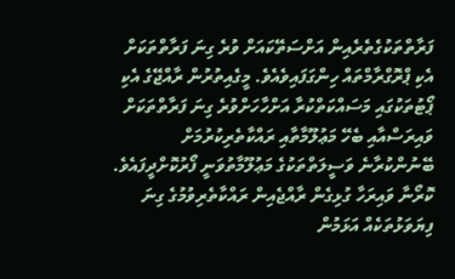ފަރާތްތަކުގެތެރެއިން އަށްސަތޭކައަށް ވުރެ ގިނަ ފަރާތްތަކަށް އެކި ޕްރޮގްރާމްތައް ހިންގަފައިވެއެވެ. މީގެއިތުރުން ރާއްޖޭގެ އެކި ޕޯޓުތަކުގައި މަސައްކަތްކުރާ އަށްހާހަށްވުރެ ގިނަ ފަރާތްތަކަށް ވައިރަސްއާއި ބެހޭ މަޢުލޫމާތާއި ރައްކާތެރިކުރުމަށް ބޭނުންކުރާނެ ވަސީލަތްތަކުގެ މަޢުލޫމާތުވަނީ ފޯރުކޮށްދީފައެވެ.
ކޮރޯނާ ވައިރަހާ ގުޅިގެން ރާއްޖެއިން ރައްކާތެރިވުމުގެ ގިނަ ފިޔަވަޅުތަކެއް އަޅަމުން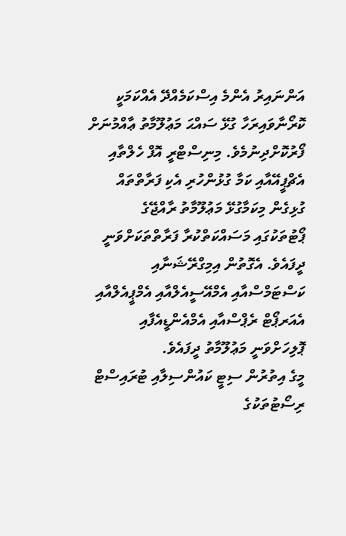އަންނައިރު އެންމެ އިސްކަމެއްދޭ އެއްކަމަކީ ކޮރޯނާވައިރަހާ ގުޅޭ ސައްޙަ މަޢުލޫމާތު ޢާއްމުނަށް ފޯރުކޮށްދިނުމެވެ. މިނިސްޓްރީ އޮފް ހެލްތާއި އެޗްޕީއޭއާއި ކަމާ ގުޅުންހުރި އެކި ފަރާތްތައް ގުޅިގެން މިކަމާގުޅޭ މަޢުލޫމާތު ރާއްޖޭގެ ޕޯޓުތަކުގައި މަސައްކަތްކުރާ ފަރާތްތަކަށްވަނީ ދީފައެވެ. އެގޮތުން އިމިގްރޭޝަނާއި ކަސްޓަމްސްއާއި އެމްއޭސީއެލްއާއި އެމްޕީއެލްއާއި އެއަރޕޯޓް ރެޕްސްއާއި އެމްއެންޑީއެފާއި ޕޮލިހަށްވަނީ މަޢުލޫމާތު ދީފައެވެ.
މީގެ އިތުރުން ސިޓީ ކައުންސިލާއި ޓުރައިސްޓް ރިސޯޓުތަކުގެ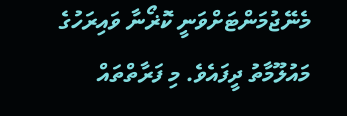މެނޭޖުމަންޓަށްވަނީ ކޮޜޯނާ ވައިރަހުގެ މައުލޫމާތު ދީފައެވެ. މި ފަރާތްތައް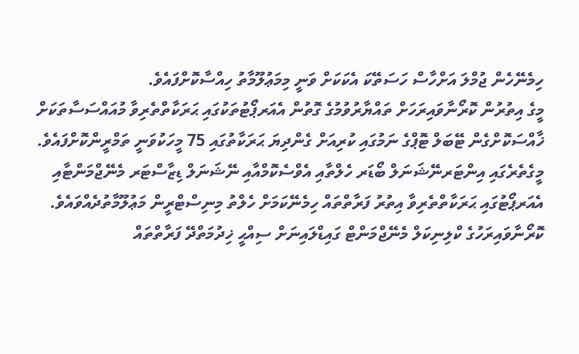ހިމެނޭހެން ޖުމްލަ އަށްހާސް ހަސަތޭކަ އެކަކަށް ވަނީ މިމަޢުލޫމާތު ހިއްސާކޮށްފައެވެ.
މީގެ އިތުރުން ކޮރޯނާވައިރަހަށް ތައްޔާރުވުމުގެ ގޮތުން އެއަރޕޯޓުތަކުގައި ޙަރަކާތްތެރިވާ މުއައްސަސާތަކަށް ޚާއްސަކޮށްގެން ޓޭބަލް ޓޮޕްގެ ނަމުގައި ކުރިއަށް ގެންދިޔަ ޙަރަކާތުގައި 75 މީހަކުވަނީ ތަމްރީންކޮށްފައެވެ. މީގެތެރެގައި އިންޓަރނޭޝަނަލް ބޯޑަރ ހެލްތާއި އެވްސެކޮމްއާއި ނޭޝަނަލް ޑިޒާސްޓަރ މެނޭޖްމަންޓާއި އެއަރޕޯޓުގައި ޙަރަކާތްތެރިވާ އިތުރު ފަރާތްތައް ހިމެނޭކަމަށް ހެލްތު މިނިސްޓްރީން މަޢުލޫމާތުދެއްވައެވެ.
ކޮރޯނާވައިރަހުގެ ކްލިނިކަލް މެނޭޖްމަންޓް ގައިޑްލައިނަށް ސިއްޙީ ޚިދުމަތްދޭ ފަރާތްތައް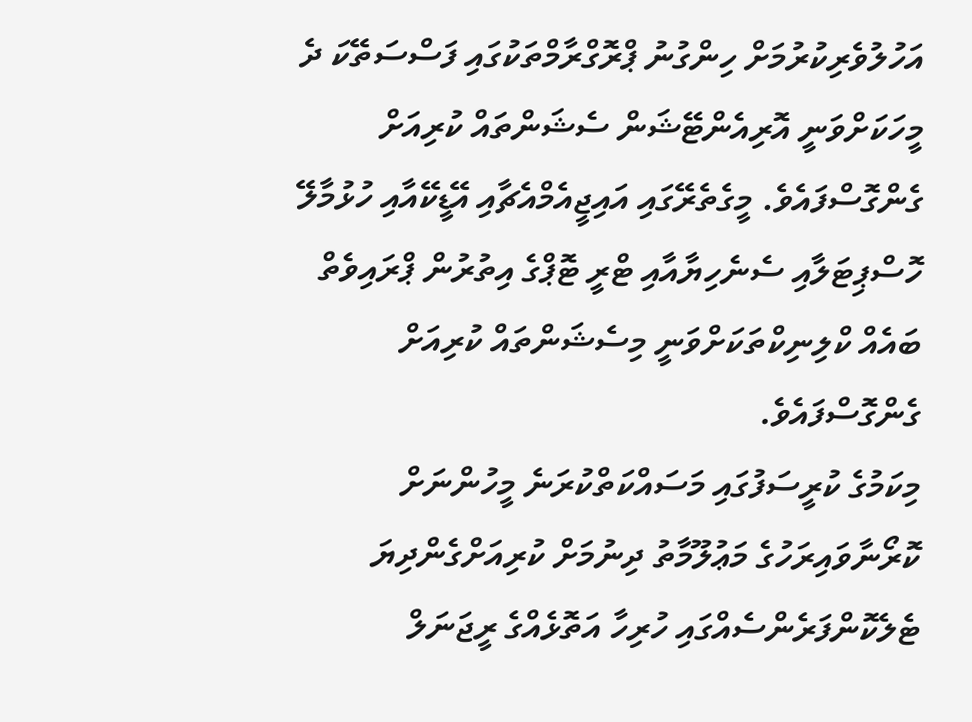އަހުލުވެރިކުރުމަށް ހިންގުނު ޕްރޮގްރާމްތަކުގައި ފަސްސަތޭކަ ދެ މީހަކަށްވަނީ އޮރިއެންޓޭޝަން ސެޝަންތައް ކުރިއަށް ގެންގޮސްފައެވެ. މީގެތެރޭގައި އައިޖީއެމްއެޗާއި އޭޑީކޭއާއި ހުޅުމާލޭ ހޮސްޕިޓަލާއި ސެނެހިޔާއާއި ޓްރީ ޓޮޕްގެ އިތުރުން ޕްރައިވެތް ބައެއް ކްލިނިކްތަކަށްވަނީ މިސެޝަންތައް ކުރިއަށް ގެންގޮސްފައެވެ.
މިކަމުގެ ކުރީސަފުގައި މަސައްކަތްކުރަނެ މީހުންނަށް ކޮރޯނާވައިރަހުގެ މަޢުލޫމާތު ދިނުމަށް ކުރިއަށްގެންދިޔަ ޓެލެކޮންފަރެންސެއްގައި ހުރިހާ އަތޮޅެއްގެ ރީޖަނަލް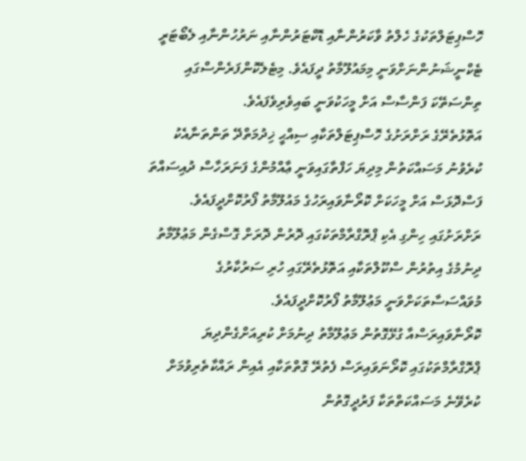ހޮސްޕިޓަލްތަކުގެ ހެލްތު ވާކަރުންނާއި ޑޮކްޓަރުންނާއި ނަރުހުންނާއި ލެބޯޓަރީ ޓެކްނީޝަނުންނަށްވަނީ މިމައުލޫމާތު ދީފައެވެ. މިޓެލެކޮންފަރެންސްގައި ތިންސަތޭކަ ފަންސާސް އަށް މީހަކުވަނީ ބައިވެރިވެފައެވެ.
އަތޮޅުތެރޭގެ ރަށްރަށުގެ ހޮސްޕިޓަލްތަކާއި ސިއްޙީ ޚިދުމަތްދޭ ތަންތަނާއެކު ކުރެވުނު މަސައްކަތުން މިދިޔަ ހަފްތާގައިވަނީ ޢާއްމުންގެ ފަނަރަހާސް ދުއިސައްތަ ފަސްދޮޅަސް އަށް މީހަކަށް ކޮރޯނާވައިރަހުގެ މައުލޫމާތު ފޯރުކޮށްދީފައެވެ. ރަށްރަށުގައި ހިންގި އެކި ޕްރޮގްރާމްތަކުގައި ދޮރުން ދޮރަށް ގޮސްގެން މަޢުލޫމާތު ދިނުމުގެ އިތުރުން ސްކޫލްތަކާއި އަތޮޅުތެރޭގައި ހުރި ސަރުކާރުގެ މުވައްސަސާތަކަށްވަނީ މަޢުލޫމާތު ފޯރުކޮށްދީފައެވެ.
ކޮރޯނާވައިރަސްއާ ގުޅޭގޮތުން މަޢުލޫމާތު ދިނުމަށް ކުރިއަށްގެންދިޔަ ޕްރޮގްރާމްތަކުގައި ކޮރޯނަވައިރަސް ފެތުރޭ ގޮތްތަކާއި އެއިން ރައްކާތެރިވުމަށް ކުރެވޭނެ މަސައްކަތްތަކާ ފަރުދީގޮތުން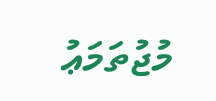މުޖުތަމަޢު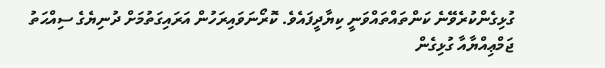ގުޅިގެންކުރެވޭނެ ކަންތައްތައްވަނީ ކިޔާދީފައެވެ. ކޮރޯނަވައިރަހުން އަރައިގަތުމަށް ދުނިޔެގެ ސިއްޙަތު ޖަމްޢިއްޔާއާ ގުޅިގެން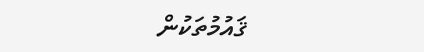ޤައުމުތަކުން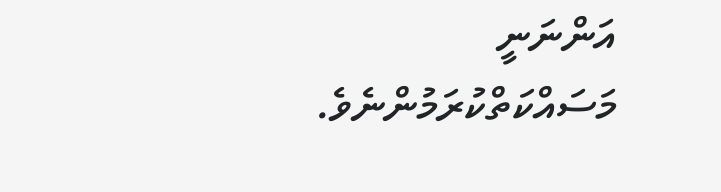އަންނަނީ މަސައްކަތްކުރަމުންނެވެ.